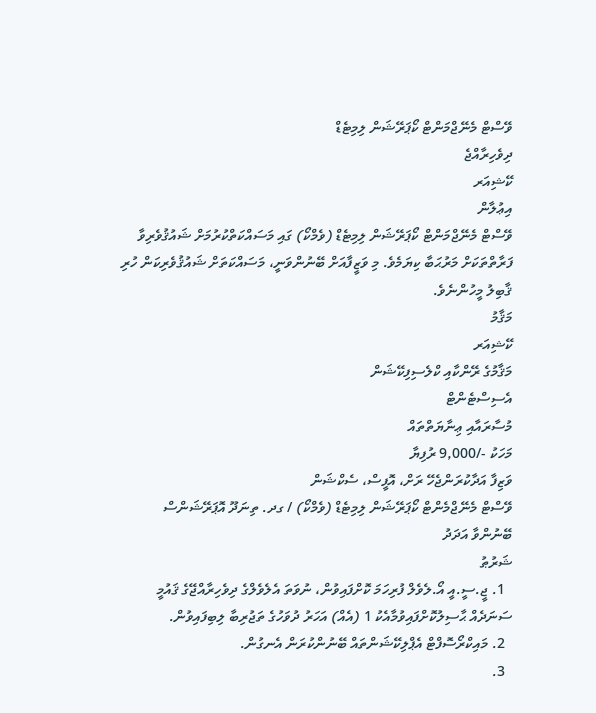ވޭސްޓް މެނޭޖްމަންޓް ކޯޕަރޭޝަން ލިމިޓެޑް
ދިވެހިރާއްޖެ
ކޭޝިއަރ
އިޢުލާން
ވޭސްޓް މެނޭޖްމަންޓް ކޯޕަރޭޝަން ލިމިޓެޑް (ވެމްކޯ) ގައި މަސައްކަތްކުރުމަށް ޝައުޤުވެރިވާ ފަރާތްތަކަށް މަރުޙަބާ ކިޔަމެވެ. މި ވަޒީފާއަށް ބޭނުންވަނީ، މަސައްކަތަށް ޝައުޤުވެރިކަން ހުރި ޤާބިލު މީހުންނެވެ.
މަޤާމު
ކޭޝިއަރ
މަޤާމުގެ ރޭންކާއި ކްލެސިފިކޭޝަން
އެސިސްޓެންޓް
މުސާރައާއި ޢިނާޔަތްތައް
މަހަކު -/9,000 ރުފިޔާ
ވަޒިފާ އަދާކުރަންޖެހޭ ރަށް، އޮފީސް، ސެކްޝަން
ވޭސްޓް މެނޭޖްމެންޓް ކޯޕަރޭޝަން ލިމިޓެޑް (ވެމްކޯ) / ގދ. ތިނަދޫ އޮޕަރޭޝަންސް
ބޭނުންވާ އަދަދު
ޝަރުޠު
  1. ޖީ.ސީ.އީ އޯ.ލެވެލް ފުރިހަމަ ކޮށްފައިވުން، ނުވަތަ އެލެވެލްގެ ދިވެހިރާއްޖޭގެ ޤައުމީ ސަނަދެއް ޙާސިލުކޮށްފައިވުމާއެކު 1 (އެއް) އަހަރު ދުވަހުގެ ތަޖުރިބާ ލިބިފައިވުން.
  2. މައިކްރޯސޮފްޓް އެޕްލިކޭޝަންތައް ބޭނުންކުރަން އެނގުން.
  3.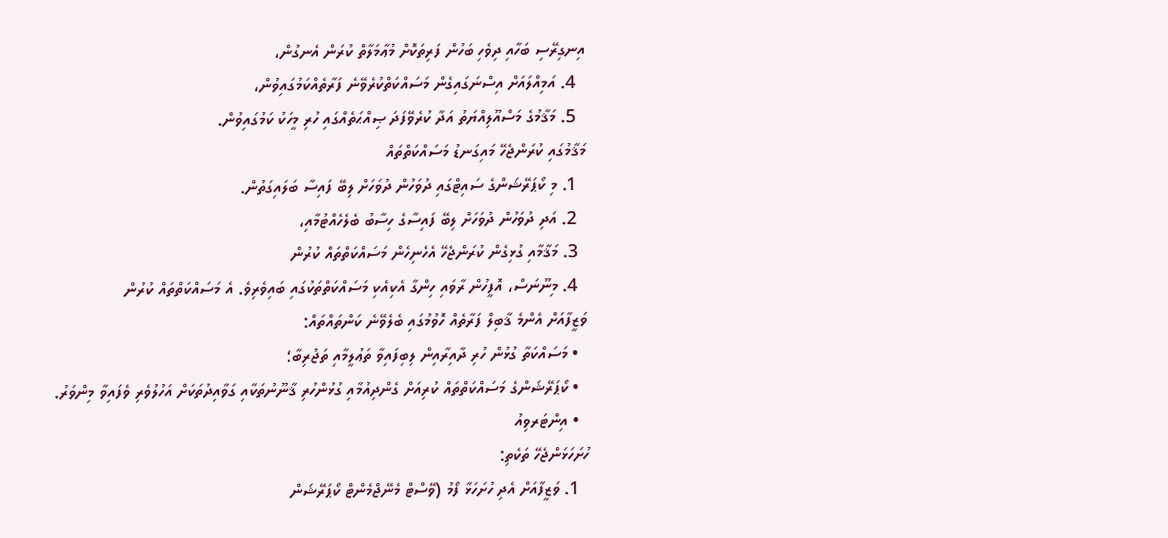އިނގިރޭސި ބަހާއި ދިވެހި ބަހުން ފަރިތަކޮށް މުޢާމަލާތް ކުރަން އެނގުން،
  4. އަމިއްލައަށް އިސްނަގައިގެން މަސައްކަތްކުރެވޭނެ ފަރާތެއްކަމުގައިވުން،
  5. މަޤާމުގެ މަސްއޫލިއްޔަތު އަދާ ކުރެވޭފަދަ ޞިއްޙަތެއްގައި ހުރި މީހަކު ކަމުގައިވުން.
މަޤާމުގައި ކުރަންޖެހޭ މައިގަނޑު މަސައްކަތްތައް
  1. މި ކޯޕަރޭޝަންގެ ސައިޓްގައި ދުވަހުން ދުވަހަށް ލިބޭ ފައިސާ ބަލައިގަތުން.
  2. އަދި ދުވަހުން ދުވަހަށް ލިބޭ ފައިސާގެ ހިސާބު ބެލެހެއްޓުމާއި،
  3. މަޤާމާއި ގުޅިގެން ކުރަންޖެހޭ އެހެނިހެން މަސައްކަތްތައް ކުރުން
  4. މިނޫނަސް، އޮފީހުން ރާވައި ހިންގާ އެކިއެކި މަސައްކަތްތަކުގައި ބައިވެރިވެ. އެ މަސައްކަތްތައް ކުރުން
ވަޒީފާއަށް އެންމެ ޤާބިލް ފަރާތެއް ހޮވުމުގައި ބެލެވޭނެ ކަންތައްތައް:
  • މަސައްކަތާ ގުޅުން ހުރި ދާއިރާއިން ލިބިފައިވާ ތަޢުލީމާއި ތަޖުރިބާ؛
  • ކޯޕަރޭޝަންގެ މަސައްކަތްތައް ކުރިއަށް ގެންދިއުމާއި ގުޅުންހުރި ޤާނޫނުތަކާއި ގަވާއިދުތަކަށް އަހުލުވެރި ވެފައިވާ މިންވަރު.
  • އިންޓަރވިއު
ހުށަހަޅަންޖެހޭ ތަކެތި:
  1. ވަޒީފާއަށް އެދި ހުށަހަޅާ ފޯމު (ވޭސްޓް މެނޭޖްމެންޓް ކޯޕަރޭޝަން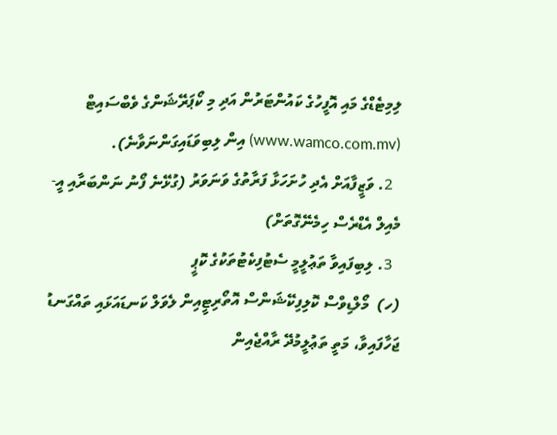ލިމިޓެޑްގެ މައި އޮފީހުގެ ކައުންޓަރުން އަދި މި ކޯޕަރޭޝަންގެ ވެބްސައިޓް (www.wamco.com.mv) އިން ލިބިވަޑައިގަންނަވާނެ).
  2. ވަޒީފާއަށް އެދި ހުށަހަޅާ ފަރާތުގެ ވަނަވަރު (ގުޅޭނެ ފޯނު ނަންބަރާއި އީ-މެއިލް އެޑްރެސް ހިމެނޭގޮތަށް)
  3. ލިބިފައިވާ ތަޢުލީމީ ސެޓުފިކެޓުތަކުގެ ކޮޕީ
(ހ)  މޯލްޑިވްސް ކޮލިފިކޭޝަންސް އޮތޯރިޓީއިން ލެވަލް ކަނޑައަޅައި ތައްގަނޑު ޖަހާފައިވާ، މަތީ ތަޢުލީމުދޭ ރާއްޖެއިން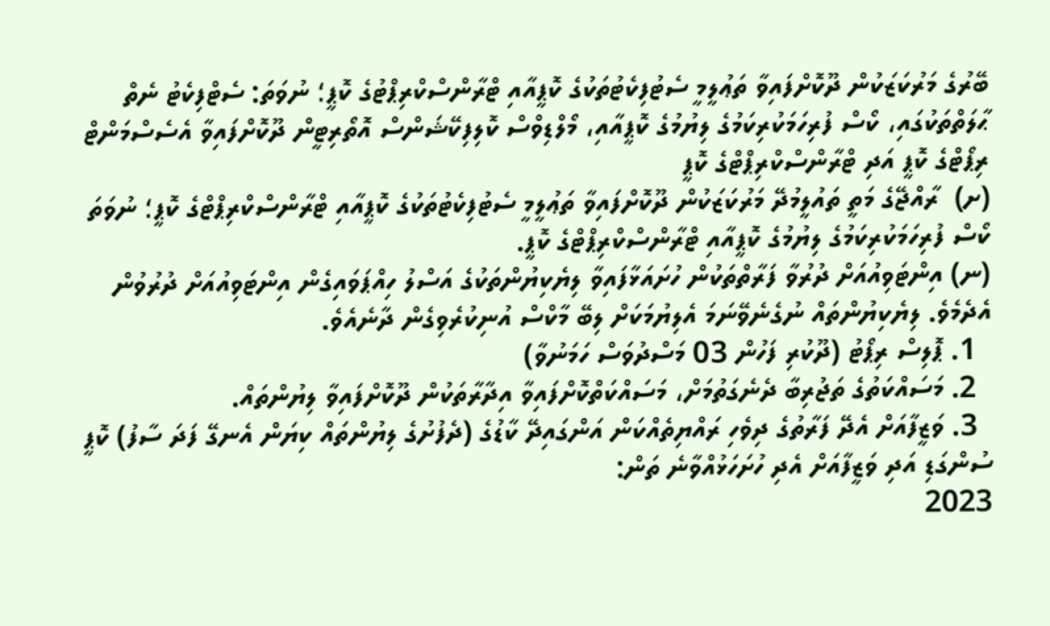ބޭރުގެ މަރުކަޒަކުން ދޫކޮށްފައިވާ ތަޢުލީމީ ސެޓުފިކެޓުތަކުގެ ކޮޕީއާއި ޓްރާންސްކްރިޕްޓުގެ ކޮޕީ؛ ނުވަތަ: ސެޓްފިކެޓު ނެތް ޙާލަތްތަކުގައި، ކޯސް ފުރިހަމަކުރިކަމުގެ ލިޔުމުގެ ކޮޕީއާއި، މޯލްޑިވްސް ކޮލިފިކޭޝަންސް އޮތޯރިޓީން ދޫކޮށްފައިވާ އެސެސްމަންޓް ރިޕޯޓްގެ ކޮޕީ އަދި ޓްރާންސްކްރިޕްޓްގެ ކޮޕީ
(ށ)  ރާއްޖޭގެ މަތީ ތައުލީމުދޭ މަރުކަޒަކުން ދޫކޮށްފައިވާ ތަޢުލީމީ ސެޓުފިކެޓުތަކުގެ ކޮޕީއާއި ޓްރާންސްކްރިޕްޓްގެ ކޮޕީ؛ ނުވަތަ ކޯސް ފުރިހަމަކުރިކަމުގެ ލިޔުމުގެ ކޮޕީއާއި ޓްރާންސްކްރިޕްޓްގެ ކޮޕީ.
(ނ) އިންޓަވިއުއަށް ދުރުވާ ފަރާތްތަކުން ހުށައަޅާފައިވާ ލިޔެކިޔުންތަކުގެ އަސްލު ހިއްޕަވައިގެން އިންޓަވިއުއަށް ދުރުވުން އެދެމެވެ. ލިޔެކިޔުންތައް ނުގެނެވޭނަމަ އެލިޔުމަކަށް ލިބޭ މާކްސް އުނިކުރެވިގެން ދާނެއެވެ.
  1. ޕޮލިސް ރިޕޯޓު (ދޫކުރި ފަހުން 03 މަސްދުވަސް ހަމަނުވާ)
  2. މަސައްކަތުގެ ތަޖުރިބާ ދެނެގަތުމަށް، މަސައްކަތްކޮށްފައިވާ އިދާރާތަކުން ދޫކޮށްފައިވާ ލިޔުންތައް.
  3. ވަޒީފާއަށް އެދޭ ފަރާތުގެ ދިވެހި ރައްޔިތެއްކަން އަންގައިދޭ ކާޑުގެ (ދެފުށުގެ ލިޔުންތައް ކިޔަން އެނގޭ ފަދަ ސާފު) ކޮޕީ
ސުންގަޑި އަދި ވަޒީފާއަށް އެދި ހުށަހަޅުއްވާނެ ތަން:
2023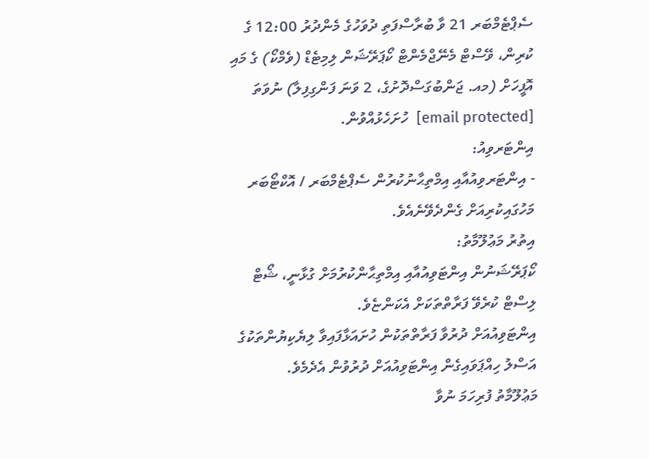ސެޕްޓެމްބަރ 21 ވާ ބުރާސްފަތި ދުވަހުގެ މެންދުރު 12:00 ގެ ކުރިން، ވޭސްޓް މެނޭޖްމެންޓް ކޯޕަރޭޝަން ލިމިޓެޑް (ވެމްކޯ) ގެ މައި އޮފީހަށް (މއ. ޖަންބުގަސްދޮށުގެ، 2 ވަނަ ފަންގިފިލާ) ނުވަތަ [email protected]  ހުށަހެޅުއްވުން.
އިންޓަރވިއު:
- އިންޓަރވިއުއާއި އިމްތިޙާނުކުރުން ސެޕްޓެމްބަރ / އޮކްޓޯބަރ މަހުގައިކުރިއަށް ގެންދެވޭނެއެވެ.
އިތުރު މަޢުލޫމާތު:
ކޯޕަރޭޝަނުން އިންޓަވިއުއާއި އިމްތިޙާންކުރުމަށް ގުޅާނީ، ޝޯޓް ލިސްޓް ކުރެވޭ ފަރާތްތަކަށް އެކަންޏެވެ.
އިންޓަވިއުއަށް ދުރުވާ ފަރާތްތަކުން ހުށައަޅާފައިވާ ލިޔެކިޔުންތަކުގެ އަސްލު ހިއްޕަވައިގެން އިންޓަވިއުއަށް ދުރުވުން އެދެމެވެ.
މަޢުލޫމާތު ފުރިހަމަ ނުވާ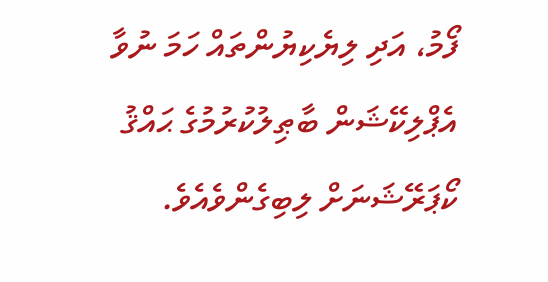ފޯމު، އަދި ލިޔެކިޔުންތައް ހަމަ ނުވާ އެޕްލިކޭޝަން ބާޠިލުކުރުމުގެ ޙައްޤު ކޯޕަރޭޝަނަށް ލިބިގެންވެއެވެ.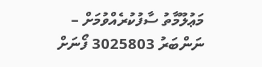މަޢުލޫމާތު ސާފުކުރެއްވުމަށް – ނަންބަރު 3025803 ފޯނަށް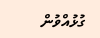ގުޅުއްވުން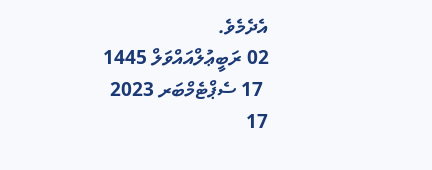އެދެމެވެ.
02 ރަބީޢުލްއައްވަލް 1445
 17 ސެޕްޓެމްބަރ 2023
17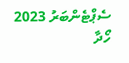ސެޕްޓެންބަރު 2023
ހޯދާ